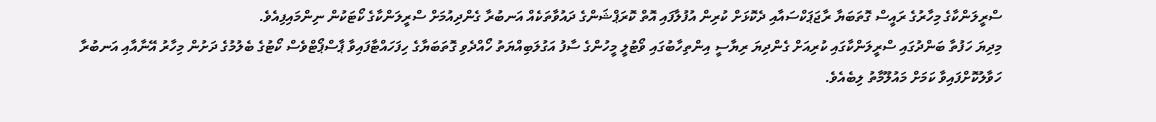ސްރީލަންކާގެ މިހާރުގެ ރައީސް ގޮތަބަޔާ ރާޖަޕަކްސައާއި ދެކޮޅަށް ކުރިން އުފުލާފައި އޮތް ކޮރަޕްޝަންގެ ދައުވާތަކެއް އަނބުރާ ގެންދިއުމަށް ސްރީލަންކާގެ ކޯޓަކުން ނިންމައިފިއެވެ.
މިދިޔަ ހަފުތާ ބަންދުގައި ސްރީލަންކާގައި ކުރިއަށް ގެންދިޔަ ރިޔާސީ އިންތިހާބުގައި ވޯޓުލީ މީހުންގެ ސާފު އަގުލަބިއްޔަތު ހޯއްދެވި ގޮތަބަޔާގެ ހިފަހައްޓާފައިވާ ޕާސްޕޯޓްވެސް ކޯޓުގެ ބެލުމުގެ ދަށުން މިހާރު އޭނާއާއި އަނބުރާ ހަވާލުކޮށްފައިވާ ކަމަށް މައުލޫމާތު ލިބެއެވެ.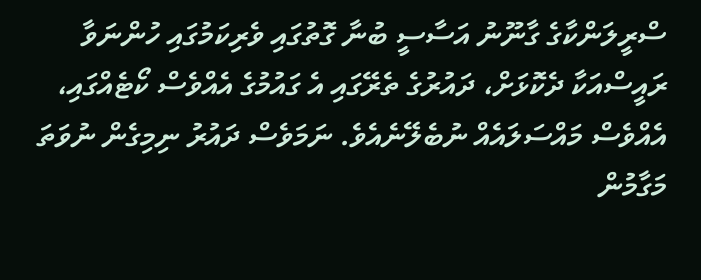ސްރީލަންކާގެ ގާނޫނު އަސާސީ ބުނާ ގޮތުގައި ވެރިކަމުގައި ހުންނަވާ ރައީސްއަކާ ދެކޮޅަށް، ދައުރުގެ ތެރޭގައި އެ ގައުމުގެ އެއްވެސް ކޯޓެއްގައި، އެއްވެސް މައްސަލައެއް ނުބެލޭނެއެވެ. ނަމަވެސް ދައުރު ނިމިގެން ނުވަތަ މަގާމުން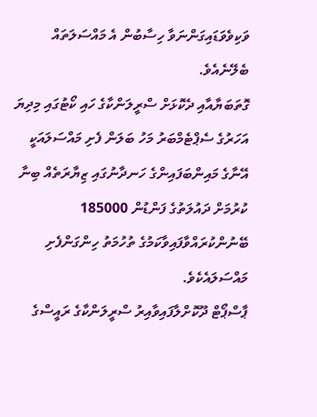ވަކިވެވަޑައިގަންނަވާ ހިސާބުން އެ މައްސަލަތައް ބެލޭނެއެވެ.
ގޮތަބަޔާއާއި ދެކޮޅަށް ސްރީލަންކާގެ ހައި ކޯޓުގައި މިދިޔަ އަހަރުގެ ސެޕްޓެމްބަރު މަހު ބަލަން ފެށި މައްސަލައަކީ އޭނާގެ މައިންބަފައިންގެ ހަނދާނުގައި ޒިޔާރަތެއް ބިނާ ކުރުމަށް ދައުލަތުގެ ފަންޑުން 185000 ބޭނުންކުރައްވާފައިވާކަމުގެ ތުހުމަތު ހިންގަންފެށި މައްސަލައެކެވެ.
ޕާސްޕޯޓް ދޫކޮށްލާފައިވާއިރު ސްރީލަންކާގެ ރައީސްގެ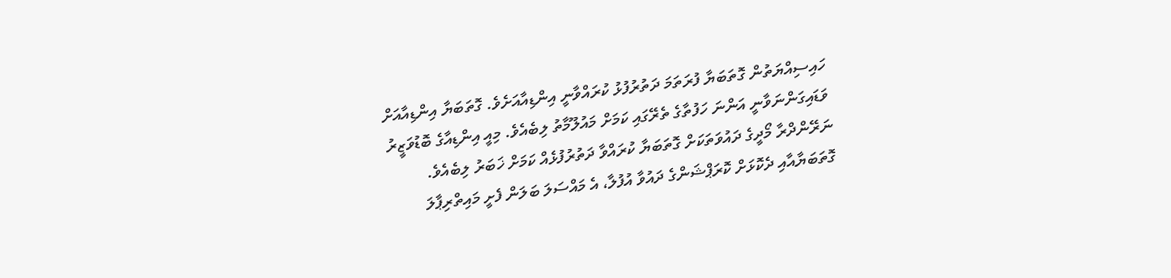ހައިސިއްޔަތުން ގޮތަބަޔާ ފުރަތަމަ ދަތުރުފުޅު ކުރައްވާނީ އިންޑިއާއަށެވެ. ގޮތަބަޔާ އިންޑިއާއަށް ވަޑައިގަންނަވާނީ އަންނަ ހަފުތާގެ ތެރޭގައި ކަމަށް މައުލޫމާތު ލިބެއެވެ. މިއީ އިންޑިއާގެ ބޮޑުވަޒީރު ނަރޭންދްރާ މޯދީގެ ދައުވަތަކަށް ގޮތަބަޔާ ކުރައްވާ ދަތުރުފުޅެއް ކަމަށް ޚަބަރު ލިބެއެވެ.
ގޮތަބަޔާއާއި ދެކޮޅަށް ކޮރަޕްޝަންގެ ދައުވާ އުފުލާ، އެ މައްސަލަ ބަލަން ފެށީ މައިތްރިޕާލަ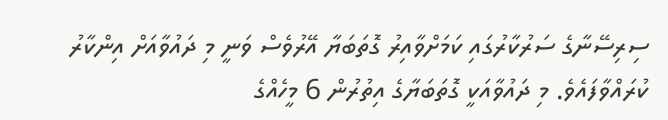ސިރިސޭނާގެ ސަރުކާރުގައި ކަމަށްވާއިރު ގޮތަބަޔާ އޭރުވެސް ވަނީ މި ދައުވާއަށް އިންކާރު ކުރައްވާފައެވެ. މި ދައުވާއަކީ ގޮތަބަޔާގެ އިތުރުން 6 މީހެއްގެ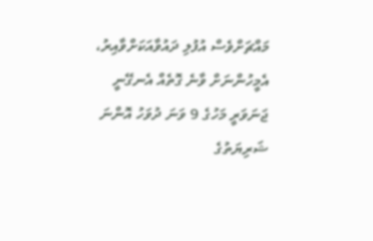މައްޗަށްވެސް އުފުލި ދައުވާއަކަށްވާއިރު، އެމީހުންނަށް ވާނެ ގޮތެއް އެނގޭނީ ޖަނަވަރީ މަހުގެ 9 ވަނަ ދުވަހު އޮންނަ ޝަރިޔަތުގެ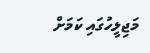މަޖިލީހުގައި ކަމަށް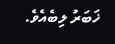ޚަބަރު ލިބެއެވެ.